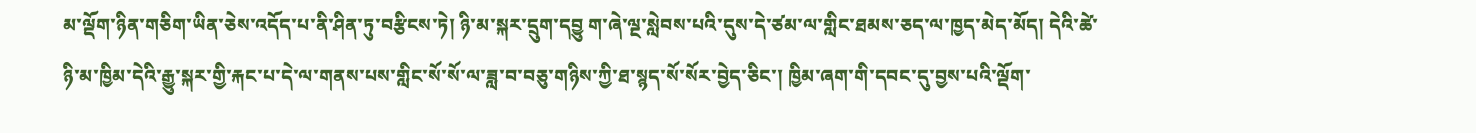མ་ལྡོག་ཉིན་གཅིག་ཡིན་ཅེས་འདོད་པ་ནི་ཤིན་ཏུ་བརྩིངས་ཏེ། ཉི་མ་སྐར་དྲུག་དབྱུ ག་ཞེ་ལྔ་སླེབས་པའི་དུས་དེ་ཙམ་ལ་གླིང་ཐམས་ཅད་ལ་ཁྱད་མེད་མོད། དེའི་ཚེ་ཉི་མ་ཁྱིམ་དེའི་རྒྱུ་སྐར་གྱི་རྐང་པ་དེ་ལ་གནས་པས་གླིང་སོ་སོ་ལ་ཟླ་བ་བཅུ་གཉིས་ཀྱི་ཐ་སྙད་སོ་སོར་བྱེད་ཅིང་། ཁྱིམ་ཞག་གི་དབང་དུ་བྱས་པའི་ལྡོག་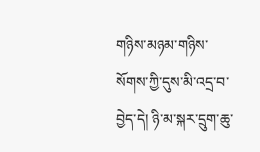གཉིས་མཉམ་གཉིས་སོགས་ཀྱི་དུས་མི་འདྲ་བ་བྱེད་དེ། ཉི་མ་སྐར་དྲུག་ཆུ་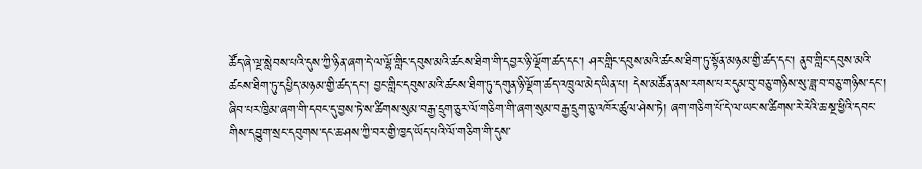ཚོད་ཞེ་ལྔ་སླེབས་པའི་དུས་ཀྱི་ཉིན་ཞག་དེ་ལ་ལྷོ་གླིང་དབུས་མའི་ཚངས་ཐིག་གི་དབྱར་ཉི་ལྡོག་ཚད་དང་། ཤར་གླིང་དབུས་མའི་ཚངས་ཐིག་ཏུ་སྟོན་མཉམ་གྱི་ཚད་དང་། ནུབ་གླིང་དབུས་མའི་ཚངས་ཐིག་ཏུ་དཔྱིད་མཉམ་གྱི་ཚད་དང་། བྱང་གླིང་དབུས་མའི་ཚངས་ཐིག་ཏུ་དགུན་ཉི་ལྡོག་ཚད་འཁྲུལ་མེད་ཡིན་པ། དེས་མཚོན་ནས་རགས་པར་དུམ་བུ་བཅུ་གཉིས་སུ་ཟླ་བ་བཅུ་གཉིས་དང་། ཞིབ་པར་ཁྱིམ་ཞག་གི་དབང་དུ་བྱས་ཏེ་ས་ཚིགས་སུམ་བརྒྱ་དྲུག་ཅུར་ལོ་གཅིག་གི་ཞག་སུམ་བརྒྱ་དྲུག་ཅུ་འཁོར་ཚུལ་ཤེས་ཏེ། ཞག་གཅིག་པོ་དེ་ལ་ཡང་ས་ཚིགས་རེ་རེའི་ཆ་སྔ་ཕྱིའི་དབང་གིས་དབྱུག་སྲང་དབུགས་དང་ཆ་ཤས་ཀྱི་བར་གྱི་ཁྱད་ཡོད་པའི་ལོ་གཅིག་གི་དུས་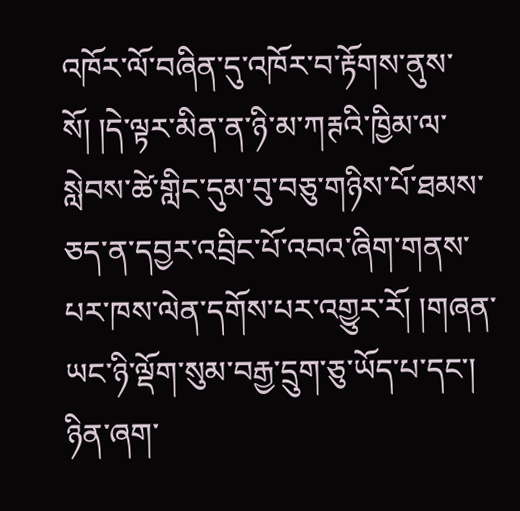འཁོར་ལོ་བཞིན་དུ་འཁོར་བ་རྟོགས་ནུས་སོ། །དེ་ལྟར་མིན་ན་ཉི་མ་ཀརྚའི་ཁྱིམ་ལ་སླེབས་ཚེ་གླིང་དུམ་བུ་བཅུ་གཉིས་པོ་ཐམས་ཅད་ན་དབྱར་འབྲིང་པོ་འབའ་ཞིག་གནས་པར་ཁས་ལེན་དགོས་པར་འགྱུར་རོ། །གཞན་ཡང་ཉི་ལྡོག་སུམ་བརྒྱ་དྲུག་ཅུ་ཡོད་པ་དང་། ཉིན་ཞག་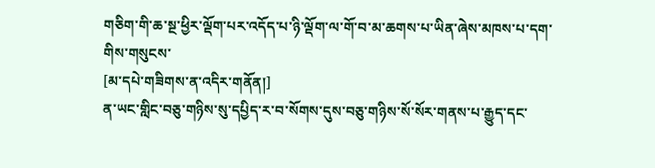གཅིག་གི་ཆ་སྔ་ཕྱིར་ལྡོག་པར་འདོད་པ་ཉི་ལྡོག་ལ་གོ་བ་མ་ཆགས་པ་ཡིན་ཞེས་མཁས་པ་དག་གིས་གསུངས་
[མ་དཔེ་གཟིགས་ན་འདིར་གནོན།]
ན་ཡང་གླིང་བཅུ་གཉིས་སུ་དཔྱིད་ར་བ་སོགས་དུས་བཅུ་གཉིས་སོ་སོར་གནས་པ་རྒྱུད་དང་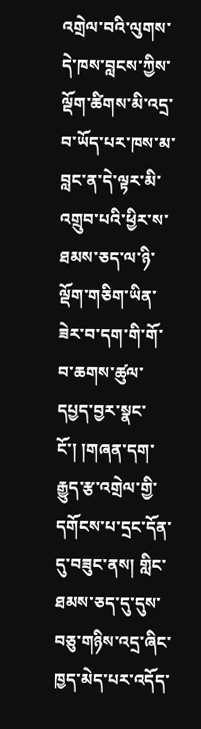འགྲེལ་བའི་ལུགས་དེ་ཁས་བླངས་ཀྱིས་ལྡོག་ཚིགས་མི་འདྲ་བ་ཡོད་པར་ཁས་མ་བླང་ན་དེ་ལྟར་མི་འགྲུབ་པའི་ཕྱིར་ས་ཐམས་ཅད་ལ་ཉི་ལྡོག་གཅིག་ཡིན་ཟེར་བ་དག་གི་གོ་བ་ཆགས་ཚུལ་དཔྱད་བྱར་སྣང་ངོ་། །གཞན་དག་རྒྱུད་རྩ་འགྲེལ་གྱི་དགོངས་པ་དྲང་དོན་དུ་བཟུང་ནས། གླིང་ཐམས་ཅད་དུ་དུས་བཅུ་གཉིས་འདྲ་ཞིང་ཁྱད་མེད་པར་འདོད་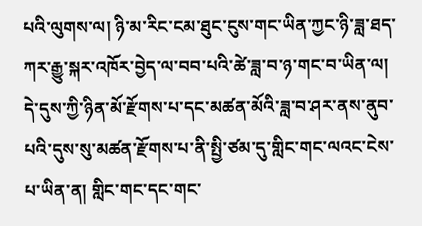པའི་ལུགས་ལ། ཉི་མ་རིང་ངམ་ཐུང་ངུས་གང་ཡིན་ཀྱང་ཉི་ཟླ་ཐད་ཀར་རྒྱུ་སྐར་འཁོར་བྱེད་ལ་བབ་པའི་ཚེ་ཟླ་བ་ཉ་གང་བ་ཡིན་ལ། དེ་དུས་ཀྱི་ཉིན་མོ་རྫོགས་པ་དང་མཚན་མོའི་ཟླ་བ་ཤར་ནས་ནུབ་པའི་དུས་སུ་མཚན་རྫོགས་པ་ནི་སྤྱི་ཙམ་དུ་གླིང་གང་ལའང་ངེས་པ་ཡིན་ན། གླིང་གང་དང་གང་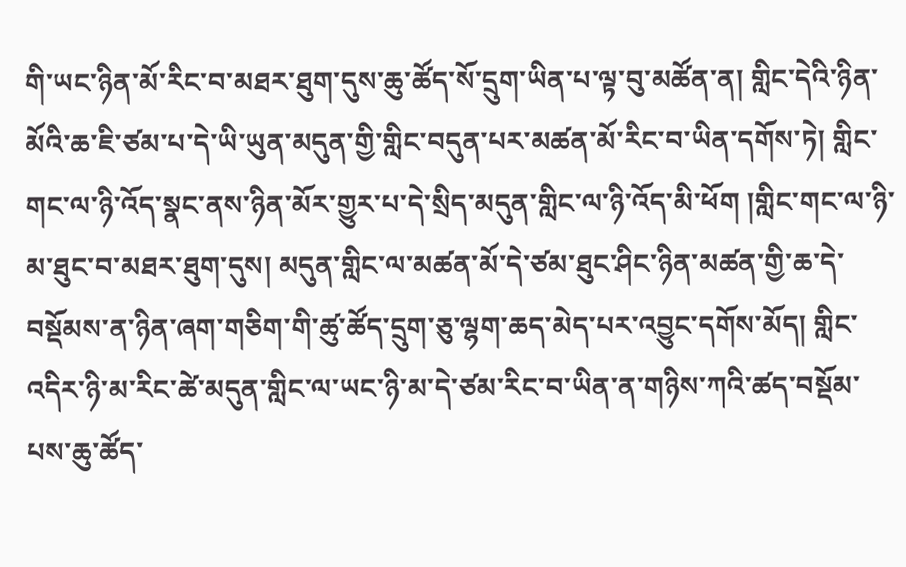གི་ཡང་ཉིན་མོ་རིང་བ་མཐར་ཐུག་དུས་ཆུ་ཚོད་སོ་དྲུག་ཡིན་པ་ལྟ་བུ་མཚོན་ན། གླིང་དེའི་ཉིན་མོའི་ཆ་ཇི་ཙམ་པ་དེ་ཡི་ཡུན་མདུན་གྱི་གླིང་བདུན་པར་མཚན་མོ་རིང་བ་ཡིན་དགོས་ཏེ། གླིང་གང་ལ་ཉི་འོད་སྣང་ནས་ཉིན་མོར་གྱུར་པ་དེ་སྲིད་མདུན་གླིང་ལ་ཉི་འོད་མི་ཕོག །གླིང་གང་ལ་ཉི་མ་ཐུང་བ་མཐར་ཐུག་དུས། མདུན་གླིང་ལ་མཚན་མོ་དེ་ཙམ་ཐུང་ཤིང་ཉིན་མཚན་གྱི་ཆ་དེ་བསྡོམས་ན་ཉིན་ཞག་གཅིག་གི་ཚུ་ཚོད་དྲུག་ཅུ་ལྷག་ཆད་མེད་པར་འབྱུང་དགོས་མོད། གླིང་འདིར་ཉི་མ་རིང་ཚེ་མདུན་གླིང་ལ་ཡང་ཉི་མ་དེ་ཙམ་རིང་བ་ཡིན་ན་གཉིས་ཀའི་ཚད་བསྡོམ་པས་ཆུ་ཚོད་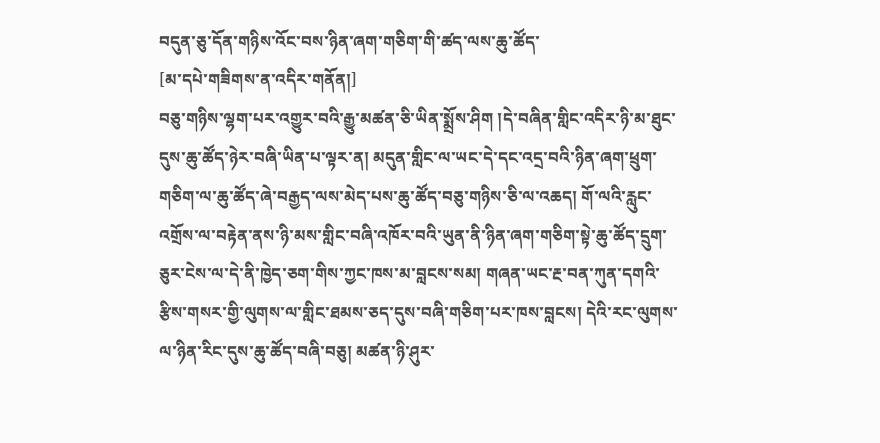བདུན་ཅུ་དོན་གཉིས་འོང་བས་ཉིན་ཞག་གཅིག་གི་ཚད་ལས་ཆུ་ཚོད་
[མ་དཔེ་གཟིགས་ན་འདིར་གནོན།]
བཅུ་གཉིས་ལྷག་པར་འགྱུར་བའི་རྒྱུ་མཚན་ཅི་ཡིན་སྨྲོས་ཤིག །དེ་བཞིན་གླིང་འདིར་ཉི་མ་ཐུང་དུས་ཆུ་ཚོད་ཉེར་བཞི་ཡིན་པ་ལྟར་ན། མདུན་གླིང་ལ་ཡང་དེ་དང་འདྲ་བའི་ཉིན་ཞག་ཕྲུག་གཅིག་ལ་ཆུ་ཚོད་ཞེ་བརྒྱད་ལས་མེད་པས་ཆུ་ཚོད་བཅུ་གཉིས་ཅི་ལ་འཆད། གོ་ལའི་རླུང་འགྲོས་ལ་བརྟེན་ནས་ཉི་མས་གླིང་བཞི་འཁོར་བའི་ཡུན་ནི་ཉིན་ཞག་གཅིག་སྟེ་ཆུ་ཚོད་དྲུག་ཅུར་ངེས་ལ་དེ་ནི་ཁྱེད་ཅག་གིས་ཀྱང་ཁས་མ་བླངས་སམ། གཞན་ཡང་རྔ་བན་ཀུན་དགའི་རྩིས་གསར་གྱི་ལུགས་ལ་གླིང་ཐམས་ཅད་དུས་བཞི་གཅིག་པར་ཁས་བླངས། དེའི་རང་ལུགས་ལ་ཉིན་རིང་དུས་ཆུ་ཚོད་བཞི་བཅུ། མཚན་ཉི་ཤུར་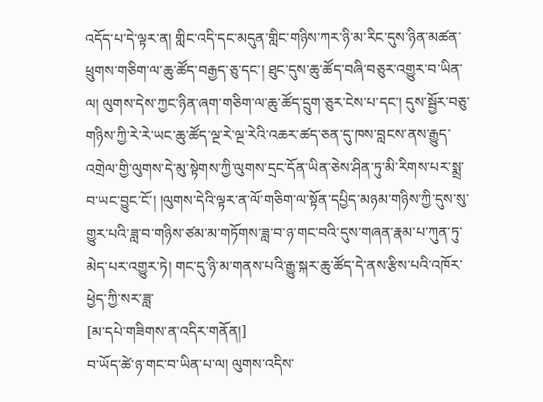འདོད་པ་དེ་ལྟར་ན། གླིང་འདི་དང་མདུན་གླིང་གཉིས་ཀར་ཉི་མ་རིང་དུས་ཉིན་མཚན་ཕྲུགས་གཅིག་ལ་ཆུ་ཚོད་བརྒྱད་ཅུ་དང་། ཐུང་དུས་ཆུ་ཚོད་བཞི་བཅུར་འགྱུར་བ་ཡིན་ལ། ལུགས་དེས་ཀྱང་ཉིན་ཞག་གཅིག་ལ་ཆུ་ཚོད་དྲུག་ཅུར་ངེས་པ་དང་། དུས་སྦྱོར་བཅུ་གཉིས་ཀྱི་རེ་རེ་ཡང་ཆུ་ཚོད་ལྔ་རེ་ལྔ་རེའི་འཆར་ཚད་ཅན་དུ་ཁས་བླངས་ནས་རྒྱུད་འགྲེལ་གྱི་ལུགས་དེ་མུ་སྟེགས་ཀྱི་ལུགས་དྲང་དོན་ཡིན་ཅེས་ཤིན་ཏུ་མི་རིགས་པར་སྨྲ་བ་ཡང་བྱུང་ངོ་། །ལུགས་དེའི་ལྟར་ན་ལོ་གཅིག་ལ་སྟོན་དཔྱིད་མཉམ་གཉིས་ཀྱི་དུས་སུ་གྱུར་པའི་ཟླ་བ་གཉིས་ཙམ་མ་གཏོགས་ཟླ་བ་ཉ་གང་བའི་དུས་གཞན་རྣམ་པ་ཀུན་ཏུ་མེད་པར་འགྱུར་ཏེ། གང་དུ་ཉི་མ་གནས་པའི་རྒྱུ་སྐར་ཆུ་ཚོད་དེ་ནས་རྩིས་པའི་འཁོར་ཕྱེད་ཀྱི་སར་ཟླ་
[མ་དཔེ་གཟིགས་ན་འདིར་གནོན།]
བ་ཡོད་ཚེ་ཉ་གང་བ་ཡིན་པ་ལ། ལུགས་འདིས་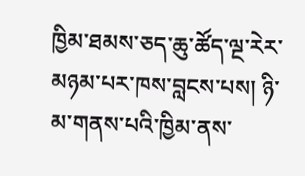ཁྱིམ་ཐམས་ཅད་ཆུ་ཚོད་ལྔ་རེར་མཉམ་པར་ཁས་བླངས་པས། ཉི་མ་གནས་པའི་ཁྱིམ་ནས་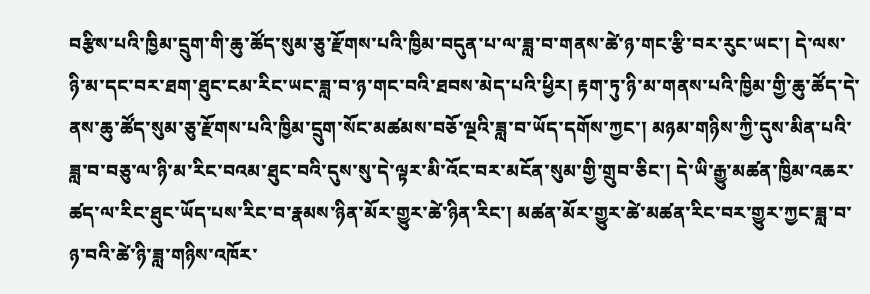བརྩིས་པའི་ཁྱིམ་དྲུག་གི་ཆུ་ཚོད་སུམ་ཅུ་རྫོགས་པའི་ཁྱིམ་བདུན་པ་ལ་ཟླ་བ་གནས་ཚེ་ཉ་གང་རྩི་བར་རུང་ཡང་། དེ་ལས་ཉི་མ་དང་བར་ཐག་ཐུང་ངམ་རིང་ཡང་ཟླ་བ་ཉ་གང་བའི་ཐབས་མེད་པའི་ཕྱིར། རྟག་ཏུ་ཉི་མ་གནས་པའི་ཁྱིམ་གྱི་ཆུ་ཚོད་དེ་ནས་ཆུ་ཚོད་སུམ་ཅུ་རྫོགས་པའི་ཁྱིམ་དྲུག་སོང་མཚམས་བཅོ་ལྔའི་ཟླ་བ་ཡོད་དགོས་ཀྱང་། མཉམ་གཉིས་ཀྱི་དུས་མིན་པའི་ཟླ་བ་བཅུ་ལ་ཉི་མ་རིང་བའམ་ཐུང་བའི་དུས་སུ་དེ་ལྟར་མི་འོང་བར་མངོན་སུམ་གྱི་གྲུབ་ཅིང་། དེ་ཡི་རྒྱུ་མཚན་ཁྱིམ་འཆར་ཚད་ལ་རིང་ཐུང་ཡོད་པས་རིང་བ་རྣམས་ཉིན་མོར་གྱུར་ཚེ་ཉིན་རིང་། མཚན་མོར་གྱུར་ཚེ་མཚན་རིང་བར་གྱུར་ཀྱང་ཟླ་བ་ཉ་བའི་ཚེ་ཉི་ཟླ་གཉིས་འཁོར་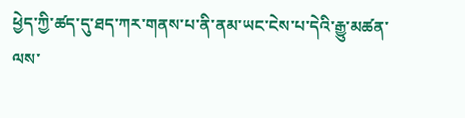ཕྱེད་ཀྱི་ཚད་དུ་ཐད་ཀར་གནས་པ་ནི་ནམ་ཡང་ངེས་པ་དེའི་རྒྱུ་མཚན་ལས་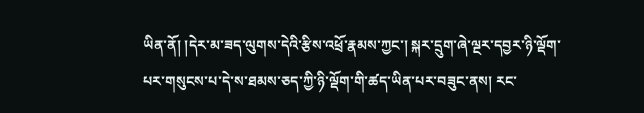ཡིན་ནོ། །དེར་མ་ཟད་ལུགས་དེའི་རྩིས་འཕྲོ་རྣམས་ཀྱང་། སྐར་དྲུག་ཞེ་ལྔར་དབྱར་ཉི་ལྡོག་པར་གསུངས་པ་དེ་ས་ཐམས་ཅད་ཀྱི་ཉི་ལྡོག་གི་ཚད་ཡིན་པར་བཟུང་ནས། རང་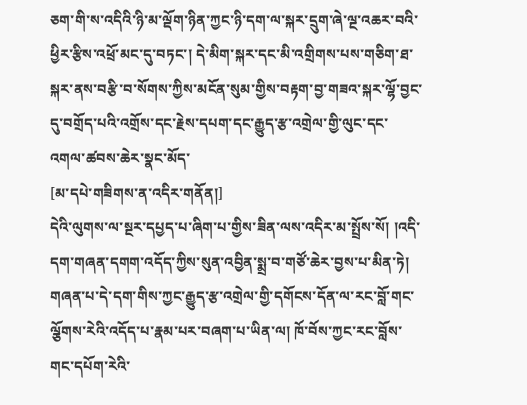ཅག་གི་ས་འདིའི་ཉི་མ་ལྡོག་ཉིན་ཀྱང་ཉི་དག་ལ་སྐར་དྲུག་ཞེ་ལྔ་འཆར་བའི་ཕྱིར་རྩིས་འཕྲོ་མང་དུ་བཏང་། དེ་མིག་སྐར་དང་མི་འགྲིགས་པས་གཅིག་ཐ་སྐར་ནས་བརྩི་བ་སོགས་ཀྱིས་མངོན་སུམ་གྱིས་བརྟག་བྱ་གཟའ་སྐར་ལྷོ་བྱང་དུ་བགྲོད་པའི་འགྲོས་དང་རྗེས་དཔག་དང་རྒྱུད་རྩ་འགྲེལ་གྱི་ལུང་དང་འགལ་ཚབས་ཆེར་སྣང་མོད་
[མ་དཔེ་གཟིགས་ན་འདིར་གནོན།]
དེའི་ལུགས་ལ་སྔར་དཔྱད་པ་ཞིག་པ་གྱིས་ཟིན་ལས་འདིར་མ་སྤྲོས་སོ། །འདི་དག་གཞན་དགག་འདོད་ཀྱིས་སུན་འབྱིན་སྨྲ་བ་གཙོ་ཆེར་བྱས་པ་མིན་ཏེ། གཞན་པ་དེ་དག་གིས་ཀྱང་རྒྱུད་རྩ་འགྲེལ་གྱི་དགོངས་དོན་ལ་རང་བློ་གང་ལྕོགས་རེའི་འདོད་པ་རྣམ་པར་བཞག་པ་ཡིན་ལ། ཁོ་བོས་ཀྱང་རང་བློས་གང་དཔོག་རེའི་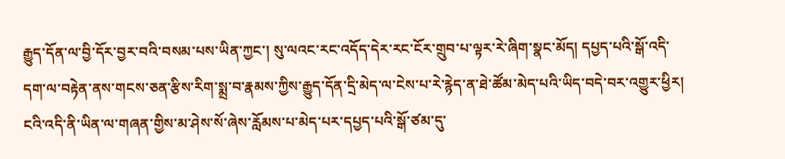རྒྱུད་དོན་ལ་བྱི་དོར་བྱར་བའི་བསམ་པས་ཡིན་ཀྱང་། སུ་ལའང་རང་འདོད་དེར་རང་ངོར་གྲུབ་པ་ལྟར་རེ་ཞིག་སྣང་མོད། དཔྱད་པའི་སྒོ་འདི་དག་ལ་བརྟེན་ནས་གངས་ཅན་རྩིས་རིག་སྨྲ་བ་རྣམས་ཀྱིས་རྒྱུད་དོན་དྲི་མེད་ལ་ངེས་པ་རེ་རྙེད་ན་ཐེ་ཚོམ་མེད་པའི་ཡིད་བདེ་བར་འགྱུར་ཕྱིར། ངའི་འདི་ནི་ཡིན་ལ་གཞན་གྱིས་མ་ཤེས་སོ་ཞེས་རློམས་པ་མེད་པར་དཔྱད་པའི་སྒོ་ཙམ་དུ་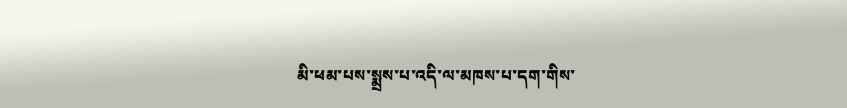མི་ཕམ་པས་སྨྲས་པ་འདི་ལ་མཁས་པ་དག་གིས་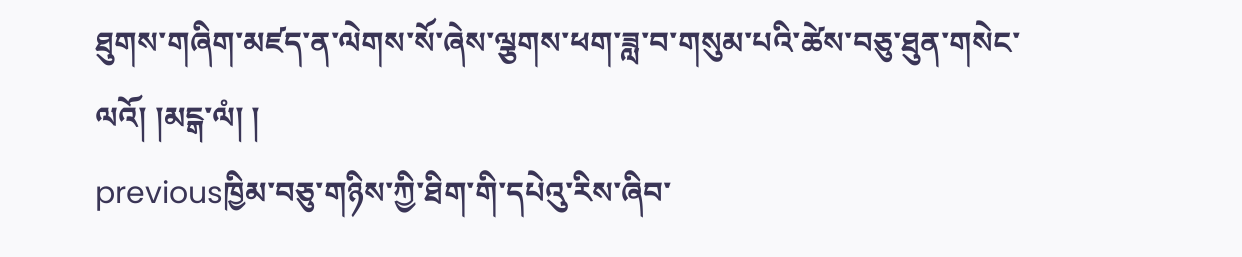ཐུགས་གཞིག་མཛད་ན་ལེགས་སོ་ཞེས་ལྕགས་ཕག་ཟླ་བ་གསུམ་པའི་ཚེས་བཅུ་ཐུན་གསེང་ལའོ། །མངྒ་ལཾ། །
previousཁྱིམ་བཅུ་གཉིས་ཀྱི་ཐིག་གི་དཔེའུ་རིས་ཞིབ་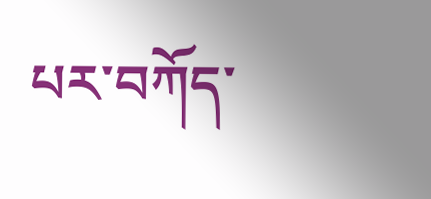པར་བཀོད་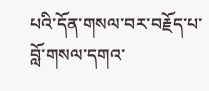པའི་དོན་གསལ་བར་བརྗོད་པ་བློ་གསལ་དགའ་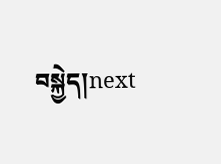བསྐྱེད།next